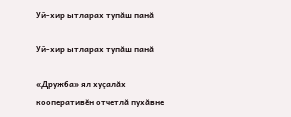Уй-хир ытларах тупăш панă

Уй-хир ытларах тупăш панă

«Дружба» ял хуçалăх кооперативĕн отчетлă пухăвне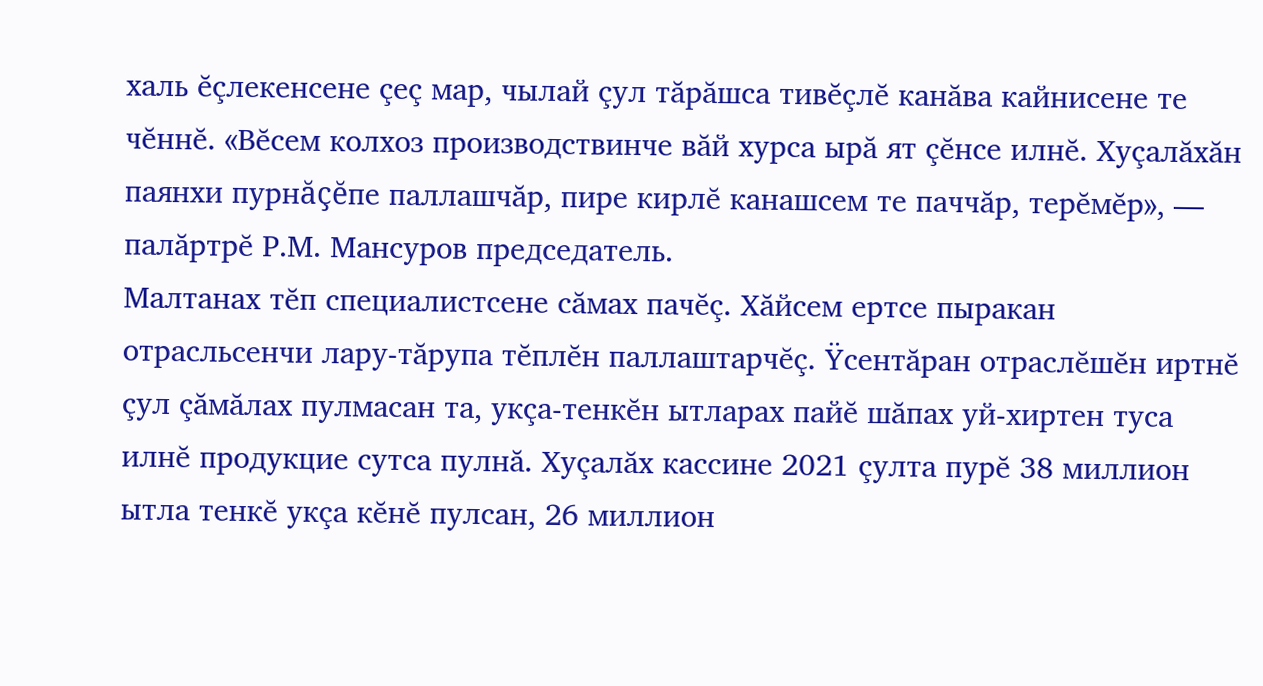халь ĕçлекенсене çеç мар, чылай çул тăрăшса тивĕçлĕ канăва кайнисене те чĕннĕ. «Вĕсем колхоз производствинче вăй хурса ырă ят çĕнсе илнĕ. Хуçалăхăн паянхи пурнăçĕпе паллашчăр, пире кирлĕ канашсем те паччăр, терĕмĕр», — палăртрĕ Р.М. Мансуров председатель.
Малтанах тĕп специалистсене сăмах пачĕç. Хăйсем ертсе пыракан отрасльсенчи лару-тăрупа тĕплĕн паллаштарчĕç. Ÿсентăран отраслĕшĕн иртнĕ çул çăмăлах пулмасан та, укçа-тенкĕн ытларах пайĕ шăпах уй-хиртен туса илнĕ продукцие сутса пулнă. Хуçалăх кассине 2021 çулта пурĕ 38 миллион ытла тенкĕ укçа кĕнĕ пулсан, 26 миллион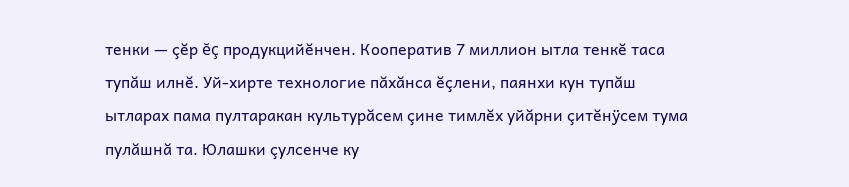тенки — çĕр ĕç продукцийĕнчен. Кооператив 7 миллион ытла тенкĕ таса тупăш илнĕ. Уй-хирте технологие пăхăнса ĕçлени, паянхи кун тупăш ытларах пама пултаракан культурăсем çине тимлĕх уйăрни çитĕнÿсем тума пулăшнă та. Юлашки çулсенче ку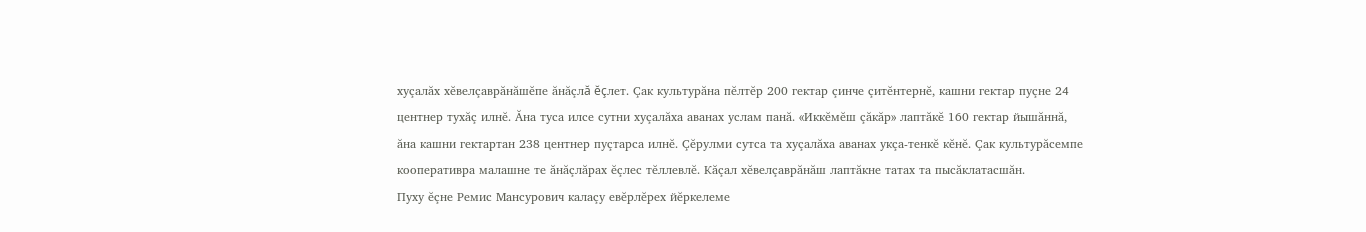хуçалăх хĕвелçаврăнăшĕпе ăнăçлă ĕçлет. Çак культурăна пĕлтĕр 200 гектар çинче çитĕнтернĕ, кашни гектар пуçне 24 центнер тухăç илнĕ. Ăна туса илсе сутни хуçалăха аванах услам панă. «Иккĕмĕш çăкăр» лаптăкĕ 160 гектар йышăннă, ăна кашни гектартан 238 центнер пуçтарса илнĕ. Çĕрулми сутса та хуçалăха аванах укçа-тенкĕ кĕнĕ. Çак культурăсемпе кооперативра малашне те ăнăçлăрах ĕçлес тĕллевлĕ. Кăçал хĕвелçаврăнăш лаптăкне татах та пысăклатасшăн.
Пуху ĕçне Ремис Мансурович калаçу евĕрлĕрех йĕркелеме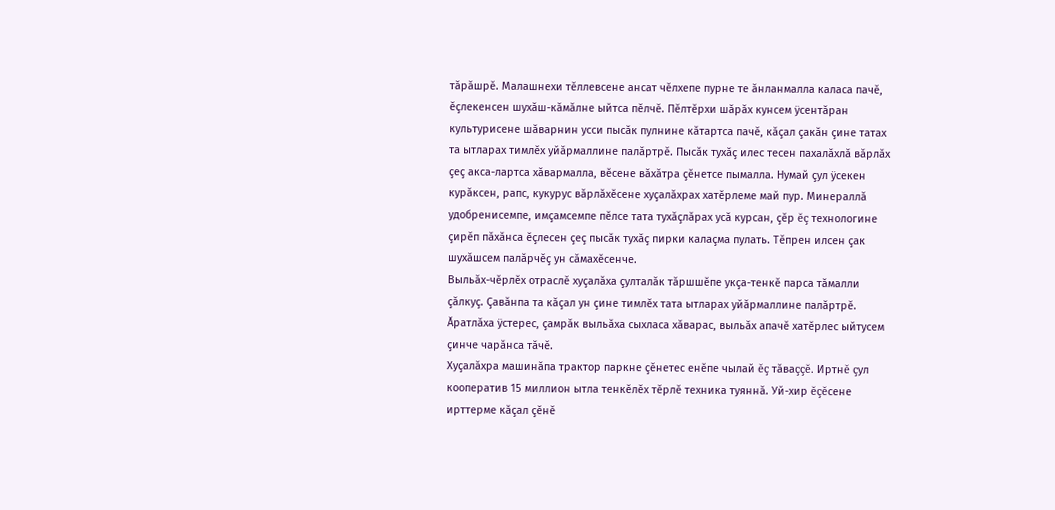тăрăшрĕ. Малашнехи тĕллевсене ансат чĕлхепе пурне те ăнланмалла каласа пачĕ, ĕçлекенсен шухăш-кăмăлне ыйтса пĕлчĕ. Пĕлтĕрхи шăрăх кунсем ÿсентăран культурисене шăварнин усси пысăк пулнине кăтартса пачĕ, кăçал çакăн çине татах та ытларах тимлĕх уйăрмаллине палăртрĕ. Пысăк тухăç илес тесен пахалăхлă вăрлăх çеç акса-лартса хăвармалла, вĕсене вăхăтра çĕнетсе пымалла. Нумай çул ÿсекен курăксен, рапс, кукурус вăрлăхĕсене хуçалăхрах хатĕрлеме май пур. Минераллă удобренисемпе, имçамсемпе пĕлсе тата тухăçлăрах усă курсан, çĕр ĕç технологине çирĕп пăхăнса ĕçлесен çеç пысăк тухăç пирки калаçма пулать. Тĕпрен илсен çак шухăшсем палăрчĕç ун сăмахĕсенче.
Выльăх-чĕрлĕх отраслĕ хуçалăха çулталăк тăршшĕпе укçа-тенкĕ парса тăмалли çăлкуç. Çавăнпа та кăçал ун çине тимлĕх тата ытларах уйăрмаллине палăртрĕ. Ăратлăха ÿстерес, çамрăк выльăха сыхласа хăварас, выльăх апачĕ хатĕрлес ыйтусем çинче чарăнса тăчĕ.
Хуçалăхра машинăпа трактор паркне çĕнетес енĕпе чылай ĕç тăваççĕ. Иртнĕ çул кооператив 15 миллион ытла тенкĕлĕх тĕрлĕ техника туяннă. Уй-хир ĕçĕсене ирттерме кăçал çĕнĕ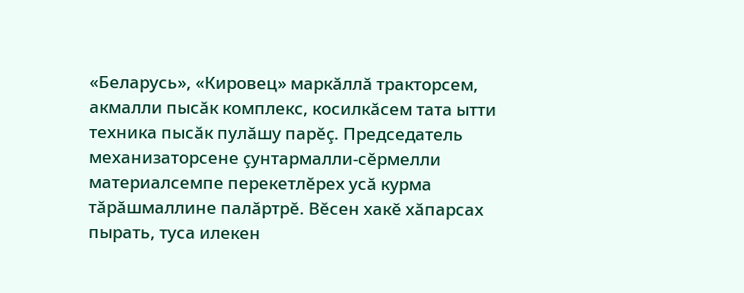«Беларусь», «Кировец» маркăллă тракторсем, акмалли пысăк комплекс, косилкăсем тата ытти техника пысăк пулăшу парĕç. Председатель механизаторсене çунтармалли-сĕрмелли материалсемпе перекетлĕрех усă курма тăрăшмаллине палăртрĕ. Вĕсен хакĕ хăпарсах пырать, туса илекен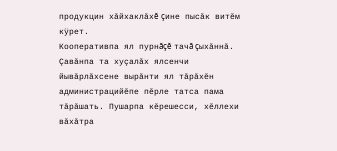продукцин хăйхаклăхĕ çине пысăк витĕм кÿрет.
Кооперативпа ял пурнăçĕ тачă çыхăннă. Çавăнпа та хуçалăх ялсенчи йывăрлăхсене вырăнти ял тăрăхĕн администрацийĕпе пĕрле татса пама тăрăшать. Пушарпа кĕрешесси, хĕллехи вăхăтра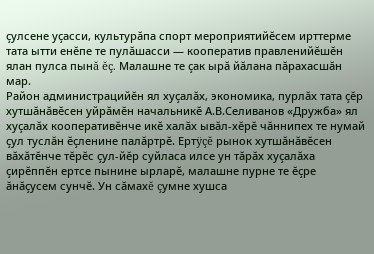çулсене уçасси, культурăпа спорт мероприятийĕсем ирттерме тата ытти енĕпе те пулăшасси — кооператив правленийĕшĕн ялан пулса пынă ĕç. Малашне те çак ырă йăлана пăрахасшăн мар.
Район администрацийĕн ял хуçалăх, экономика, пурлăх тата çĕр хутшăнăвĕсен уйрăмĕн начальникĕ А.В.Селиванов «Дружба» ял хуçалăх кооперативĕнче икĕ халăх ывăл-хĕрĕ чăннипех те нумай çул туслăн ĕçленине палăртрĕ. Ертÿçĕ рынок хутшăнăвĕсен вăхăтĕнче тĕрĕс çул-йĕр суйласа илсе ун тăрăх хуçалăха çирĕппĕн ертсе пынине ырларĕ, малашне пурне те ĕçре ăнăçусем сунчĕ. Ун сăмахĕ çумне хушса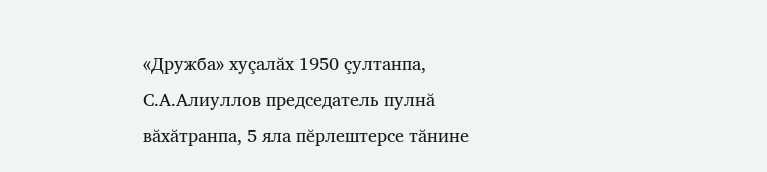«Дружба» хуçалăх 1950 çултанпа, С.А.Алиуллов председатель пулнă вăхăтранпа, 5 яла пĕрлештерсе тăнине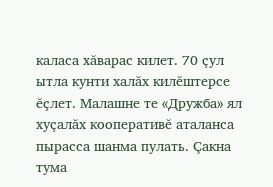каласа хăварас килет. 70 çул ытла кунти халăх килĕштерсе ĕçлет. Малашне те «Дружба» ял хуçалăх кооперативĕ аталанса пырасса шанма пулать. Çакна тума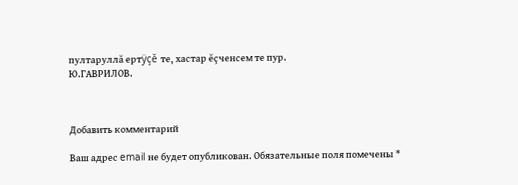пултаруллă ертÿçĕ те, хастар ĕçченсем те пур.
Ю.ГАВРИЛОВ.



Добавить комментарий

Ваш адрес email не будет опубликован. Обязательные поля помечены *